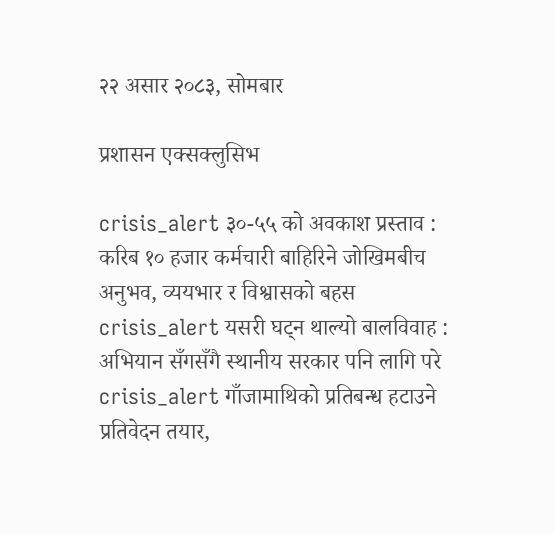२२ असार २०८३, सोमबार

प्रशासन एक्सक्लुसिभ

crisis_alert ३०-५५ को अवकाश प्रस्ताव : करिब १० हजार कर्मचारी बाहिरिने जोखिमबीच अनुभव, व्ययभार र विश्वासको बहस   crisis_alert यसरी घट्न थाल्यो बालविवाह : अभियान सँगसँगै स्थानीय सरकार पनि लागि परे     crisis_alert गाँजामाथिको प्रतिबन्ध हटाउने प्रतिवेदन तयार,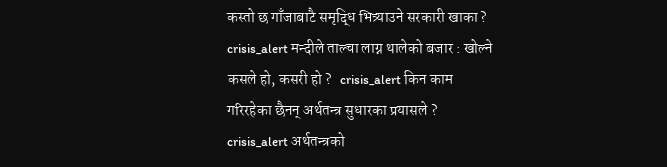कस्तो छ गाँजाबाटै समृद्धि भित्र्याउने सरकारी खाका ?   crisis_alert मन्दीले ताल्चा लाग्न थालेको बजार : खोल्ने कसले हो, कसरी हो ?   crisis_alert किन काम गरिरहेका छैनन् अर्थतन्त्र सुधारका प्रयासले ?   crisis_alert अर्थतन्त्रको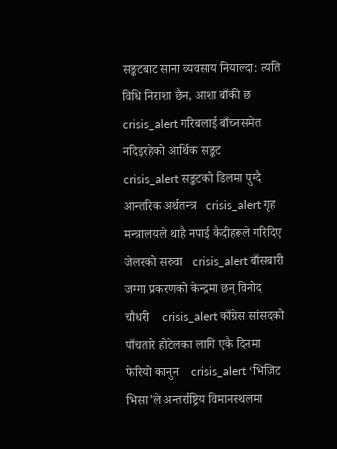सङ्कटबाट साना व्यवसाय नियाल्दा: त्यति विधि निराशा छैन, आशा बाँकी छ   crisis_alert गरिबलाई बाँच्नसमेत नदिइरहेको आर्थिक सङ्कट   crisis_alert सङ्कटको डिलमा पुग्दै आन्तरिक अर्थतन्त्र   crisis_alert गृह मन्त्रालयले थाहै नपाई कैदीहरूले गरिदिए जेलरको सरुवा   crisis_alert बाँसबारी जग्गा प्रकरणको केन्द्रमा छन् विनोद चौधरी    crisis_alert काँग्रेस सांसदको पाँचतारे होटेलका लागि एकै दिनमा फेरियो कानुन    crisis_alert ‘भिजिट भिसा’ले अन्तर्राष्ट्रिय विमानस्थलमा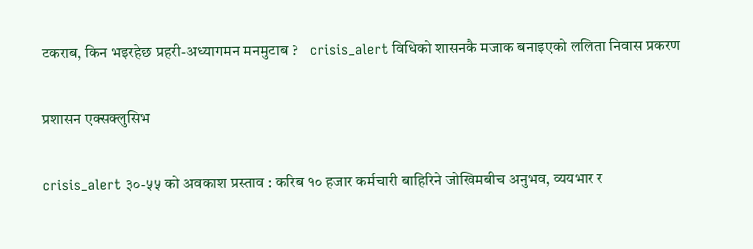टकराब, किन भइरहेछ प्रहरी-अध्यागमन मनमुटाब ?    crisis_alert विधिको शासनकै मजाक बनाइएको ललिता निवास प्रकरण

प्रशासन एक्सक्लुसिभ

crisis_alert ३०-५५ को अवकाश प्रस्ताव : करिब १० हजार कर्मचारी बाहिरिने जोखिमबीच अनुभव, व्ययभार र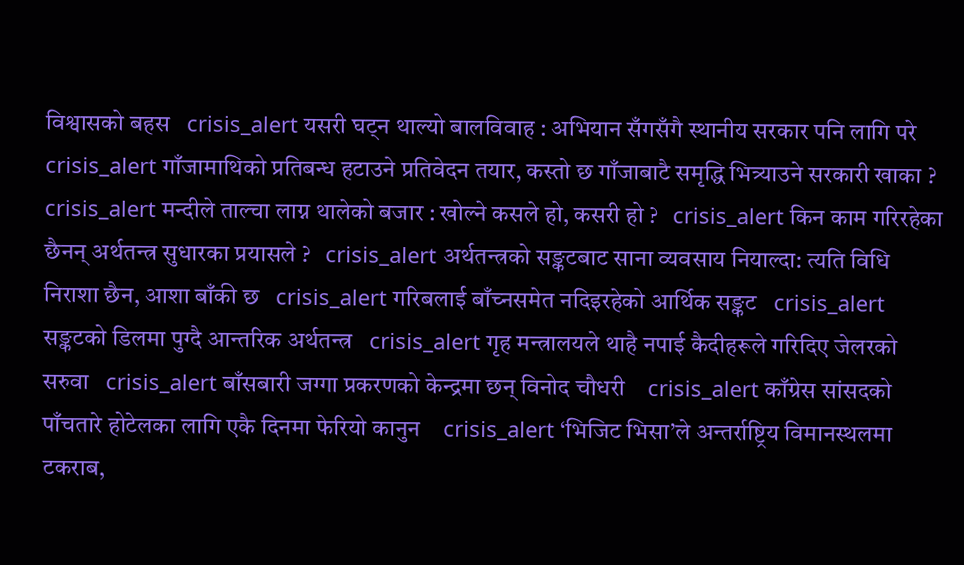विश्वासको बहस   crisis_alert यसरी घट्न थाल्यो बालविवाह : अभियान सँगसँगै स्थानीय सरकार पनि लागि परे     crisis_alert गाँजामाथिको प्रतिबन्ध हटाउने प्रतिवेदन तयार, कस्तो छ गाँजाबाटै समृद्धि भित्र्याउने सरकारी खाका ?   crisis_alert मन्दीले ताल्चा लाग्न थालेको बजार : खोल्ने कसले हो, कसरी हो ?   crisis_alert किन काम गरिरहेका छैनन् अर्थतन्त्र सुधारका प्रयासले ?   crisis_alert अर्थतन्त्रको सङ्कटबाट साना व्यवसाय नियाल्दा: त्यति विधि निराशा छैन, आशा बाँकी छ   crisis_alert गरिबलाई बाँच्नसमेत नदिइरहेको आर्थिक सङ्कट   crisis_alert सङ्कटको डिलमा पुग्दै आन्तरिक अर्थतन्त्र   crisis_alert गृह मन्त्रालयले थाहै नपाई कैदीहरूले गरिदिए जेलरको सरुवा   crisis_alert बाँसबारी जग्गा प्रकरणको केन्द्रमा छन् विनोद चौधरी    crisis_alert काँग्रेस सांसदको पाँचतारे होटेलका लागि एकै दिनमा फेरियो कानुन    crisis_alert ‘भिजिट भिसा’ले अन्तर्राष्ट्रिय विमानस्थलमा टकराब,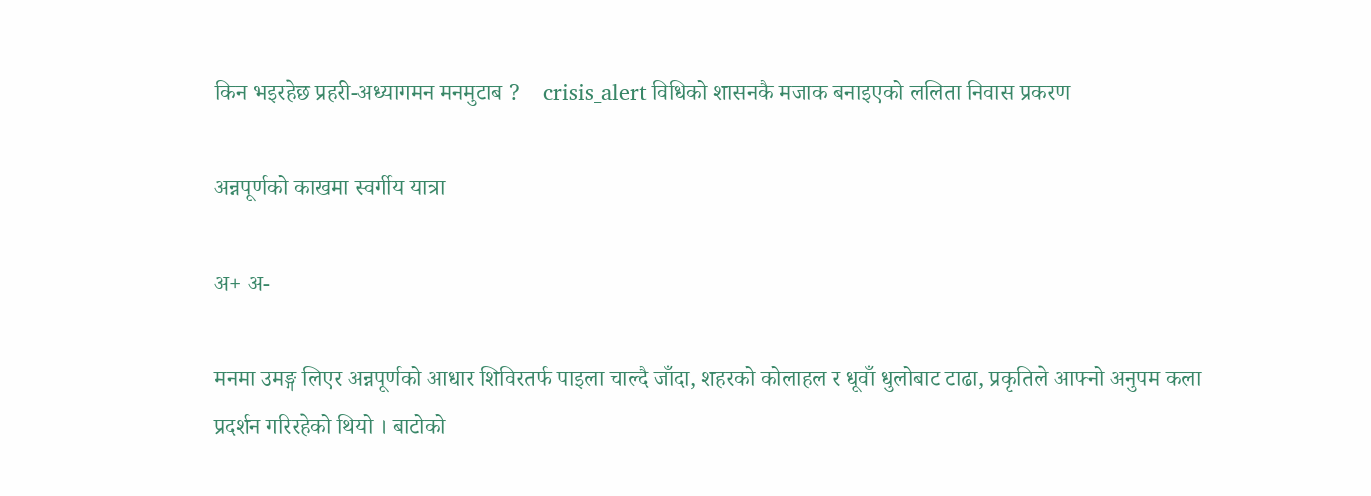किन भइरहेछ प्रहरी-अध्यागमन मनमुटाब ?    crisis_alert विधिको शासनकै मजाक बनाइएको ललिता निवास प्रकरण

अन्नपूर्णको काखमा स्वर्गीय यात्रा

अ+ अ-

मनमा उमङ्ग लिएर अन्नपूर्णको आधार शिविरतर्फ पाइला चाल्दै जाँदा, शहरको कोलाहल र धूवाँ धुलोबाट टाढा, प्रकृतिले आफ्नो अनुपम कला प्रदर्शन गरिरहेको थियो । बाटोको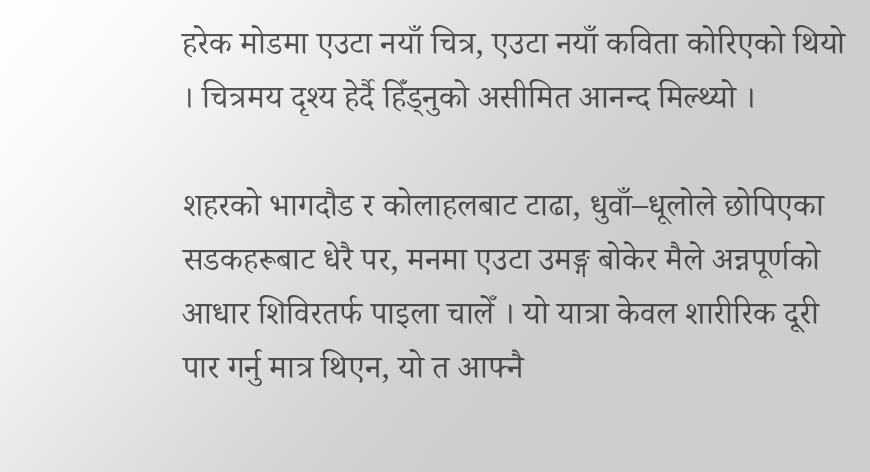हरेक मोडमा एउटा नयाँ चित्र, एउटा नयाँ कविता कोरिएको थियो । चित्रमय दृश्य हेर्दै हिँड्नुको असीमित आनन्द मिल्थ्यो ।

शहरको भागदौड र कोलाहलबाट टाढा, धुवाँ–धूलोले छोपिएका सडकहरूबाट धेरै पर, मनमा एउटा उमङ्ग बोकेर मैले अन्नपूर्णको आधार शिविरतर्फ पाइला चालेँ । यो यात्रा केवल शारीरिक दूरी पार गर्नु मात्र थिएन, यो त आफ्नै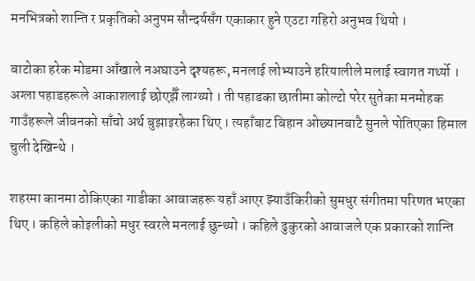मनभित्रको शान्ति र प्रकृतिको अनुपम सौन्दर्यसँग एकाकार हुने एउटा गहिरो अनुभव थियो ।

बाटोका हरेक मोडमा आँखाले नअघाउने दृश्यहरू, मनलाई लोभ्याउने हरियालीले मलाई स्वागत गर्थ्यो । अग्ला पहाडहरूले आकाशलाई छोएझैँ लाग्थ्यो । ती पहाडका छातीमा कोल्टो परेर सुतेका मनमोहक गाउँहरूले जीवनको साँचो अर्थ बुझाइरहेका थिए । त्यहाँबाट बिहान ओछ्यानबाटै सुनले पोतिएका हिमाल चुली देखिन्थे ।

शहरमा कानमा ठोकिएका गाडीका आवाजहरू यहाँ आएर झ्याउँकिरीको सुमधुर संगीतमा परिणत भएका थिए । कहिले कोइलीको मधुर स्वरले मनलाई छुन्थ्यो । कहिले ढुकुरको आवाजले एक प्रकारको शान्ति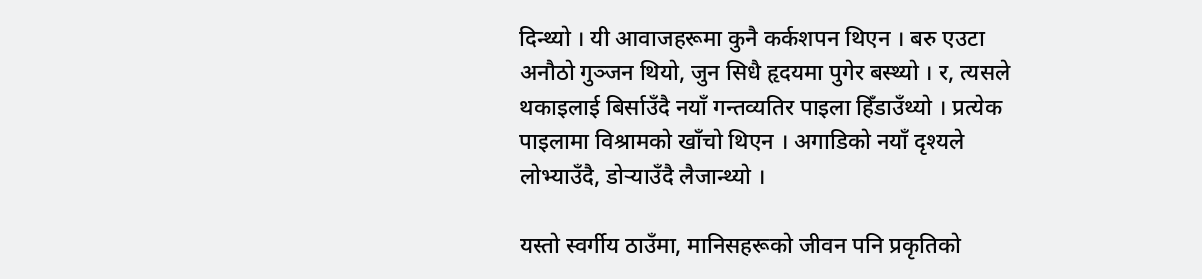दिन्थ्यो । यी आवाजहरूमा कुनै कर्कशपन थिएन । बरु एउटा अनौठो गुञ्जन थियो, जुन सिधै हृदयमा पुगेर बस्थ्यो । र, त्यसले थकाइलाई बिर्साउँदै नयाँ गन्तव्यतिर पाइला हिँडाउँथ्यो । प्रत्येक पाइलामा विश्रामको खाँचो थिएन । अगाडिको नयाँ दृश्यले लोभ्याउँदै, डोर्‍याउँदै लैजान्थ्यो ।

यस्तो स्वर्गीय ठाउँमा, मानिसहरूको जीवन पनि प्रकृतिको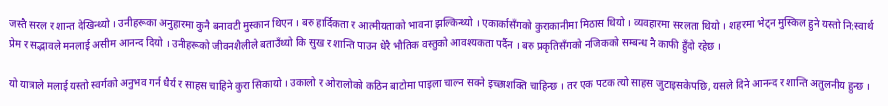जस्तै सरल र शान्त देखिन्थ्यो । उनीहरूका अनुहारमा कुनै बनावटी मुस्कान थिएन । बरु हार्दिकता र आत्मीयताको भावना झल्किन्थ्यो । एकार्कासँगको कुराकानीमा मिठास थियो । व्यवहारमा सरलता थियो । शहरमा भेट्न मुस्किल हुने यस्तो नि:स्वार्थ प्रेम र सद्भावले मनलाई असीम आनन्द दियो । उनीहरूको जीवनशैलीले बताउँथ्यो कि सुख र शान्ति पाउन धेरै भौतिक वस्तुको आवश्यकता पर्दैन । बरु प्रकृतिसँगको नजिकको सम्बन्ध नै काफी हुँदो रहेछ ।

यो यात्राले मलाई यस्तो स्वर्गको अनुभव गर्न धैर्य र साहस चाहिने कुरा सिकायो । उकालो र ओरालोको कठिन बाटोमा पाइला चाल्न सक्ने इच्छाशक्ति चाहिन्छ । तर एक पटक त्यो साहस जुटाइसकेपछि, यसले दिने आनन्द र शान्ति अतुलनीय हुन्छ ।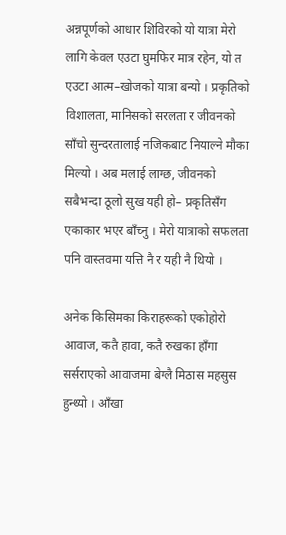अन्नपूर्णको आधार शिविरको यो यात्रा मेरो लागि केवल एउटा घुमफिर मात्र रहेन, यो त एउटा आत्म–खोजको यात्रा बन्यो । प्रकृतिको विशालता, मानिसको सरलता र जीवनको साँचो सुन्दरतालाई नजिकबाट नियाल्ने मौका मिल्यो । अब मलाई लाग्छ, जीवनको सबैभन्दा ठूलो सुख यही हो– प्रकृतिसँग एकाकार भएर बाँच्नु । मेरो यात्राको सफलता पनि वास्तवमा यत्ति नै र यही नै थियो ।

अनेक किसिमका किराहरूको एकोहोरो आवाज, कतै हावा, कतै रुखका हाँगा सर्सराएको आवाजमा बेग्लै मिठास महसुस हुन्थ्यो । आँखा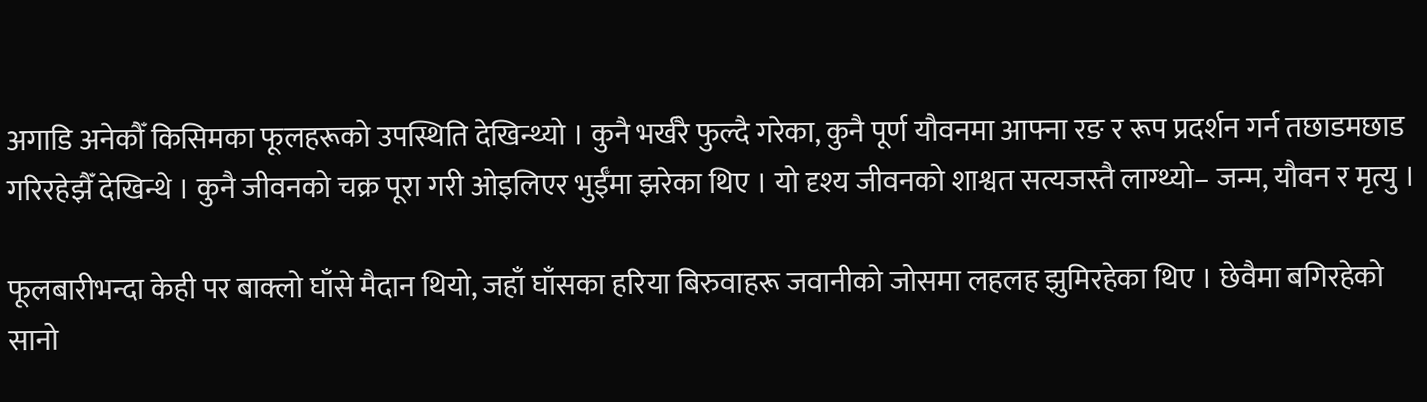अगाडि अनेकौँ किसिमका फूलहरूको उपस्थिति देखिन्थ्यो । कुनै भर्खरै फुल्दै गरेका, कुनै पूर्ण यौवनमा आफ्ना रङ र रूप प्रदर्शन गर्न तछाडमछाड गरिरहेझैँ देखिन्थे । कुनै जीवनको चक्र पूरा गरी ओइलिएर भुईँमा झरेका थिए । यो दृश्य जीवनको शाश्वत सत्यजस्तै लाग्थ्यो– जन्म, यौवन र मृत्यु ।

फूलबारीभन्दा केही पर बाक्लो घाँसे मैदान थियो, जहाँ घाँसका हरिया बिरुवाहरू जवानीको जोसमा लहलह झुमिरहेका थिए । छेवैमा बगिरहेको सानो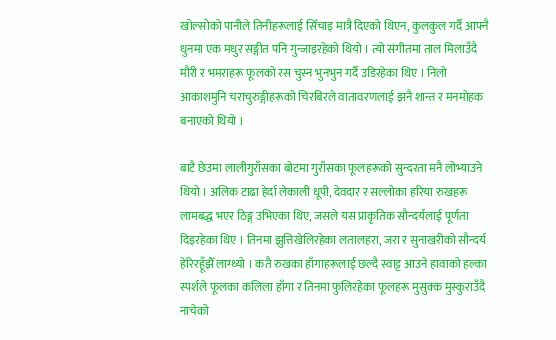खोल्सोको पानीले तिनीहरूलाई सिँचाइ मात्रै दिएको थिएन, कुलकुल गर्दै आफ्नै धुनमा एक मधुर सङ्गीत पनि गुन्जाइरहेको थियो । त्यो संगीतमा ताल मिलाउँदै मौरी र भमराहरू फूलको रस चुस्न भुनभुन गर्दै उडिरहेका थिए । निलो आकाशमुनि चराचुरुङ्गीहरूको चिरबिरले वातावरणलाई झनै शान्त र मनमोहक बनाएको थियो ।

बाटै छेउमा लालीगुराँसका बोटमा गुराँसका फूलहरूको सुन्दरता मनै लोभ्याउने थियो । अलिक टाढा हेर्दा लेकाली धूपी, देवदार र सल्लोका हरिया रुखहरू लामबद्ध भएर ठिङ्ग उभिएका थिए, जसले यस प्राकृतिक सौन्दर्यलाई पूर्णता दिइरहेका थिए । तिनमा झुत्तिखेलिरहेका लतालहरा, जरा र सुनाखरीको सौन्दर्य हेरिरहूँझैँ लाग्थ्यो । कतै रुखका हाँगाहरूलाई छल्दै स्वाट्ट आउने हावाको हल्का स्पर्शले फूलका कलिला हाँगा र तिनमा फुलिरहेका फूलहरू मुसुक्क मुस्कुराउँदै नाचेको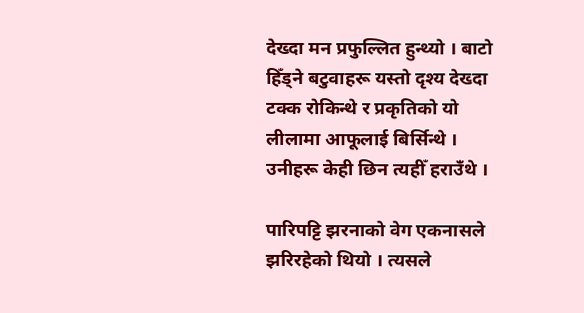देख्दा मन प्रफुल्लित हुन्थ्यो । बाटो हिँड्ने बटुवाहरू यस्तो दृश्य देख्दा टक्क रोकिन्थे र प्रकृतिको यो लीलामा आफूलाई बिर्सिन्थे । उनीहरू केही छिन त्यहीँ हराउँथे ।

पारिपट्टि झरनाको वेग एकनासले झरिरहेको थियो । त्यसले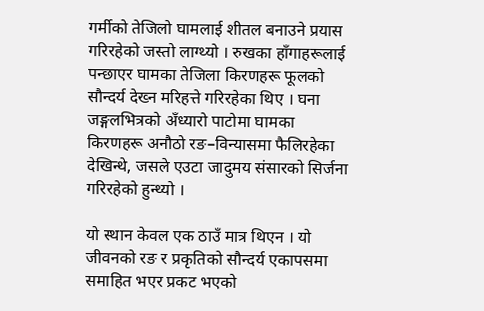गर्मीको तेजिलो घामलाई शीतल बनाउने प्रयास गरिरहेको जस्तो लाग्थ्यो । रुखका हाँगाहरूलाई पन्छाएर घामका तेजिला किरणहरू फूलको सौन्दर्य देख्न मरिहत्ते गरिरहेका थिए । घना जङ्गलभित्रको अँध्यारो पाटोमा घामका किरणहरू अनौठो रङ–विन्यासमा फैलिरहेका देखिन्थे, जसले एउटा जादुमय संसारको सिर्जना गरिरहेको हुन्थ्यो ।

यो स्थान केवल एक ठाउँ मात्र थिएन । यो जीवनको रङ र प्रकृतिको सौन्दर्य एकापसमा समाहित भएर प्रकट भएको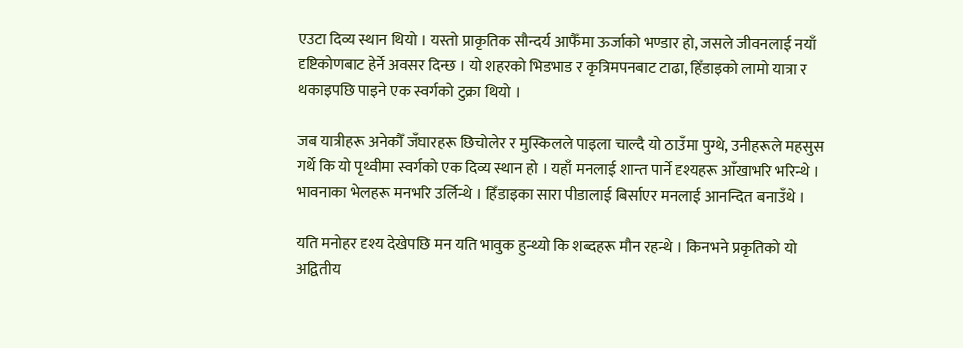एउटा दिव्य स्थान थियो । यस्तो प्राकृतिक सौन्दर्य आफैँमा ऊर्जाको भण्डार हो, जसले जीवनलाई नयाँ दृष्टिकोणबाट हेर्ने अवसर दिन्छ । यो शहरको भिडभाड र कृत्रिमपनबाट टाढा, हिँडाइको लामो यात्रा र थकाइपछि पाइने एक स्वर्गको टुक्रा थियो ।

जब यात्रीहरू अनेकौँ जँघारहरू छिचोलेर र मुस्किलले पाइला चाल्दै यो ठाउँमा पुग्थे, उनीहरूले महसुस गर्थे कि यो पृथ्वीमा स्वर्गको एक दिव्य स्थान हो । यहाँ मनलाई शान्त पार्ने दृश्यहरू आँखाभरि भरिन्थे । भावनाका भेलहरू मनभरि उर्लिन्थे । हिँडाइका सारा पीडालाई बिर्साएर मनलाई आनन्दित बनाउँथे ।

यति मनोहर दृश्य देखेपछि मन यति भावुक हुन्थ्यो कि शब्दहरू मौन रहन्थे । किनभने प्रकृतिको यो अद्वितीय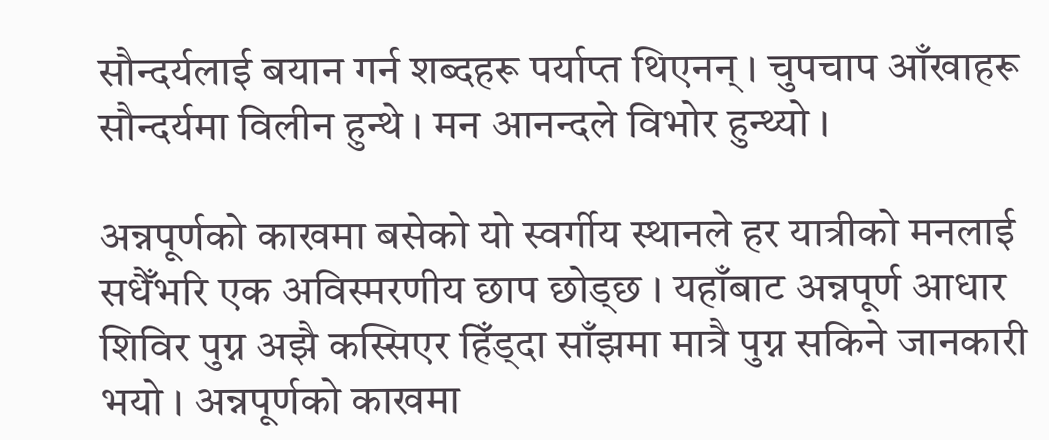सौन्दर्यलाई बयान गर्न शब्दहरू पर्याप्त थिएनन् । चुपचाप आँखाहरू सौन्दर्यमा विलीन हुन्थे । मन आनन्दले विभोर हुन्थ्यो ।

अन्नपूर्णको काखमा बसेको यो स्वर्गीय स्थानले हर यात्रीको मनलाई सधैँभरि एक अविस्मरणीय छाप छोड्छ । यहाँबाट अन्नपूर्ण आधार शिविर पुग्न अझै कस्सिएर हिँड्दा साँझमा मात्रै पुग्न सकिने जानकारी भयो । अन्नपूर्णको काखमा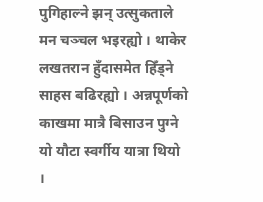पुगिहाल्ने झन् उत्सुकताले मन चञ्चल भइरह्यो । थाकेर लखतरान हुँदासमेत हिँड्ने साहस बढिरह्यो । अन्नपूर्णको काखमा मात्रै बिसाउन पुग्ने यो यौटा स्वर्गीय यात्रा थियो ।